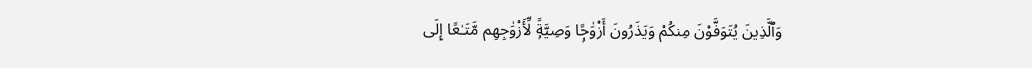وَٱلَّذِينَ يُتَوَفَّوْنَ مِنكُمْ وَيَذَرُونَ أَزْوَٰجًۭا وَصِيَّةًۭ لِّأَزْوَٰجِهِم مَّتَـٰعًا إِلَى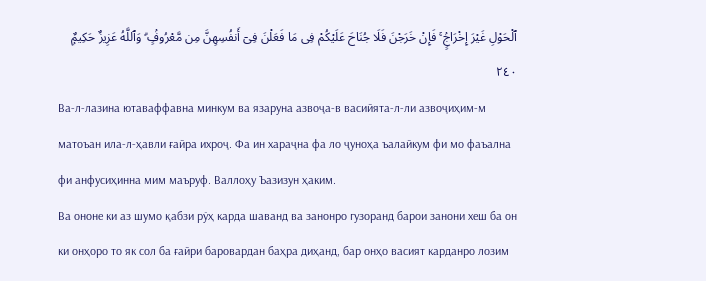ٱلْحَوْلِ غَيْرَ إِخْرَاجٍۢ ۚ فَإِنْ خَرَجْنَ فَلَا جُنَاحَ عَلَيْكُمْ فِى مَا فَعَلْنَ فِىٓ أَنفُسِهِنَّ مِن مَّعْرُوفٍۢ ۗ وَٱللَّهُ عَزِيزٌ حَكِيمٌۭ ٢٤٠
Ва-л-лазина ютаваффавна минкум ва язаруна азвоҷа-в васийята-л-ли азвоҷиҳим-м матоъан ила-л-ҳавли ғайра ихроҷ. Фа ин хараҷна фа ло ҷуноҳа ъалайкум фи мо фаъална фи анфусиҳинна мим маъруф. Валлоҳу Ъазизун ҳаким.
Ва ононе ки аз шумо қабзи рӯҳ карда шаванд ва занонро гузоранд барои занони хеш ба он ки онҳоро то як сол ба ғайри баровардан баҳра диҳанд, бар онҳо васият карданро лозим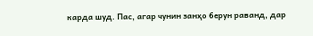карда шуд. Пас, агар чунин занҳо берун раванд, дар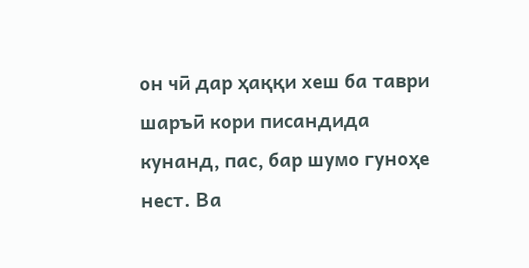он чӣ дар ҳаққи хеш ба таври шаръӣ кори писандида кунанд, пас, бар шумо гуноҳе нест. Ва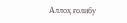Аллоҳ ғолибу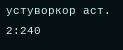устуворкор аст.
2:240